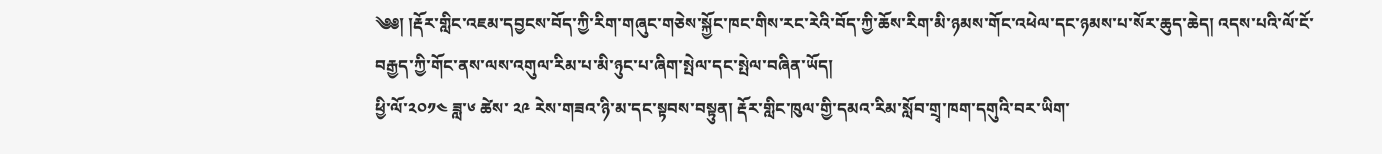༄༅། །རྡོར་གླིང་འཇམ་དབྱངས་བོད་ཀྱི་རིག་གཞུང་གཅེས་སྐྱོང་ཁང་གིས་རང་རེའི་བོད་ཀྱི་ཆོས་རིག་མི་ཉམས་གོང་འཕེལ་དང་ཉམས་པ་སོར་ཆུད་ཆེད། འདས་པའི་ལོ་ངོ་བརྒྱད་ཀྱི་གོང་ནས་ལས་འགུལ་རིམ་པ་མི་ཉུང་པ་ཞིག་སྤེལ་དང་སྤེལ་བཞིན་ཡོད།
ཕྱི་ལོ་༢༠༡༤ ཟླ་༦ ཚེས་ ༢༩ རེས་གཟའ་ཉི་མ་དང་སྟབས་བསྟུན། རྡོར་གླིང་ཁུལ་གྱི་དམའ་རིམ་སློབ་གྲྭ་ཁག་དགུའི་བར་ཡིག་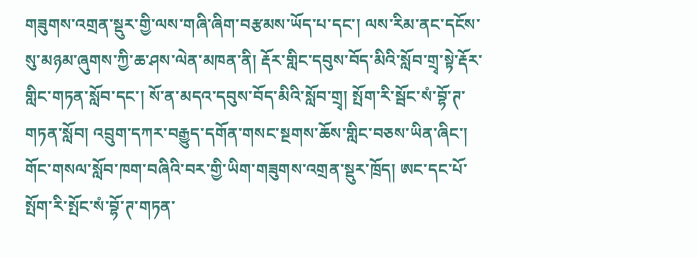གཟུགས་འགྲན་སྡུར་གྱི་ལས་གཞི་ཞིག་བརྩམས་ཡོད་པ་དང་། ལས་རིམ་ནང་དངོས་སུ་མཉམ་ཞུགས་ཀྱི་ཆ་ཤས་ལེན་མཁན་ནི། རྡོར་གླིང་དབུས་བོད་མིའི་སློབ་གྲྭ་སྟེ་རྡོར་གླིང་གཏན་སློབ་དང་། སོ་ན་མདའ་དབུས་བོད་མིའི་སློབ་གྲྭ། སྤོག་རི་སྦོང་སཾ་བྷོ་ཊ་གཏན་སློབ། འབྲུག་དཀར་བརྒྱུད་དགོན་གསང་སྔགས་ཆོས་གླིང་བཅས་ཡིན་ཞིང་། གོང་གསལ་སློབ་ཁག་བཞིའི་བར་གྱི་ཡིག་གཟུགས་འགྲན་སྡུར་ཁྲོད། ཨང་དང་པོ་སྤོག་རི་སྤོང་སཾ་བྷོ་ཊ་གཏན་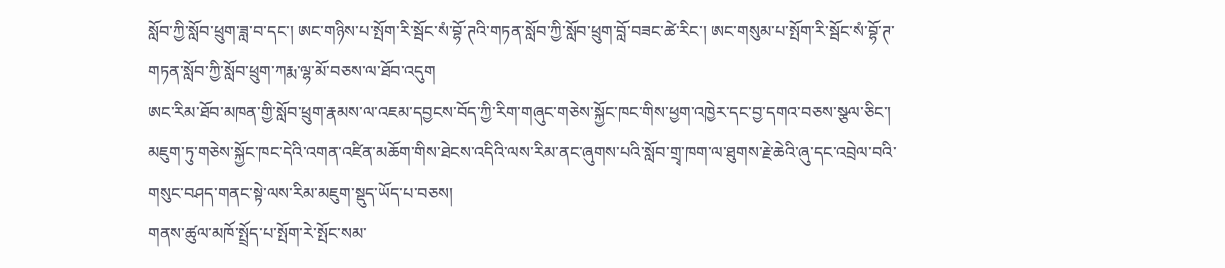སློབ་ཀྱི་སློབ་ཕྲུག་ཟླ་བ་དང་། ཨང་གཉིས་པ་སྤོག་རི་སྦོང་སཾ་བྷོ་ཊའི་གཏན་སློབ་ཀྱི་སློབ་ཕྲུག་བློ་བཟང་ཚེ་རིང་། ཨང་གསུམ་པ་སྤོག་རི་སྦོང་སཾ་བྷོ་ཊ་གཏན་སློབ་ཀྱི་སློབ་ཕྲུག་ཀརྨ་ལྷ་མོ་བཅས་ལ་ཐོབ་འདུག
ཨང་རིམ་ཐོབ་མཁན་གྱི་སློབ་ཕྲུག་རྣམས་ལ་འཇམ་དབྱངས་བོད་ཀྱི་རིག་གཞུང་གཅེས་སྐྱོང་ཁང་གིས་ཕྱག་འཁྱེར་དང་བྱ་དགའ་བཅས་སྩལ་ཅིང་། མཇུག་ཏུ་གཅེས་སྐྱོང་ཁང་དེའི་འགན་འཛིན་མཆོག་གིས་ཐེངས་འདིའི་ལས་རིམ་ནང་ཞུགས་པའི་སློབ་གྲྭ་ཁག་ལ་ཐུགས་རྗེ་ཆེའི་ཞུ་དང་འབྲེལ་བའི་གསུང་བཤད་གནང་སྟེ་ལས་རིམ་མཇུག་སྡུད་ཡོད་པ་བཅས།
གནས་ཚུལ་མཁོ་སྤྲོད་པ་སྤོག་རེ་སྤོང་སམ་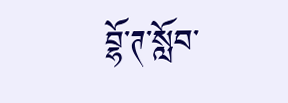བྷོ་ཊ་སློབ་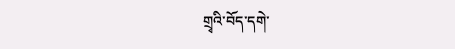གྲྭའི་བོད་དགེ་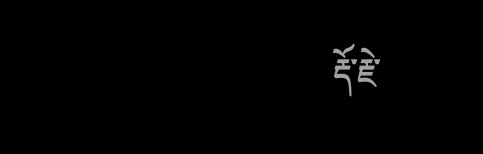རྡོ་རྗེ་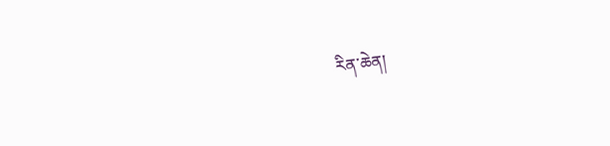རིན་ཆེན།